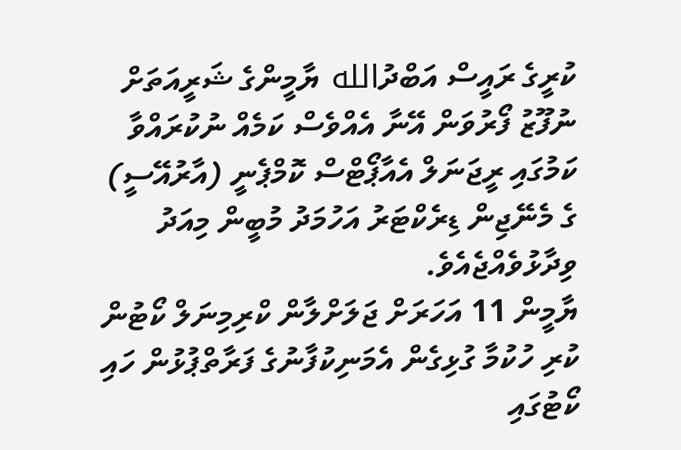ކުރީގެ ރައީސް އަބްދުالله ޔާމީންގެ ޝަރީއަތަށް ނުފޫޒު ފޯރުވަން އޭނާ އެއްވެސް ކަމެއް ނުކުރައްވާ ކަމުގައި ރީޖަނަލް އެއާޕޯޓްސް ކޮމްޕެނީ (އާރުއޭސީ) ގެ މެނޭޖިން ޑިރެކްޓަރު އަހުމަދު މުބީން މިއަދު ވިދާޅުވެއްޖެއެވެ.
ޔާމީން 11 އަހަރަށް ޖަލަށްލާން ކްރިމިނަލް ކޯޓުން ކުރި ހުކުމާ ގުޅިގެން އެމަނިކުފާނުގެ ފަރާތްޕުޅުން ހައި ކޯޓުގައި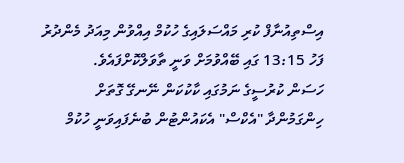އިސްތިއުނާފް ކުރި މައްސަލައިގެ ހުކުމް އިއްވުން މިއަދު މެންދުރު ފަހު 13:15 ގައި ބޭއްވުމަށް ވަނީ ތާވަލްކޮށްފައެވެ.
ހަސަން ކުރުސީގެ ނަމުގައި ކާކުކަން ނޭނގޭ ގޮތަށް ހިންގަމުންދާ "އެކްސް" އެކައުންޓުން ބުނެފައިވަނީ ހުކުމް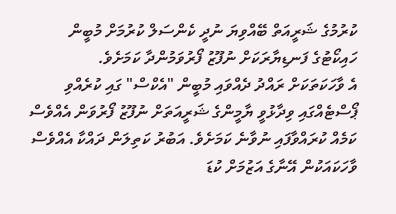ކުރުމުގެ ޝަރީއަތް ބޭއްވިޔަ ނުދީ ކެންސަލް ކުރުމަށް މުބީން ހައިކޯޓުގެ ފަނޑިޔާރަކަށް ނުފޫޒު ފޯރުވަމުންދާ ކަމަށެވެ.
އެ ވާހަކަތަކަށް ރައްދު ދެއްވައި މުބީން "އެކްސް" ގައި ކުރެއްވި ޕޯސްޓެއްގައި ވިދާޅުވީ ޔާމީންގެ ޝަރީއަތަށް ނުފޫޒު ފޯރުވަން އެއްވެސް ކަމެއް ކުރައްވާފައި ނުވާނެ ކަމަށެވެ. އަބުރު ކަތިލަން ދައްކާ އެއްވެސް ވާހަކައަކުން އޭނާގެ އަޒުމަށް ކުޑަ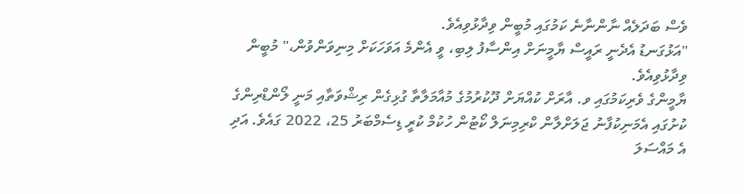ވެސް ބަދަލެއް ނާންނާނެ ކަމުގައި މުބީން ވިދާޅުވިއެވެ.
"އަޅުގަނޑު އެދެނީ ރައީސް ޔާމީނަށް އިންސާފު ލިބި، ވީ އެންމެ އަވަހަކަށް މިނިވަންވުން،" މުބީން ވިދާޅުވިއެވެ.
ޔާމީންގެ ވެރިކަމުގައި ވ. އާރަށް ކުއްޔަށް ދޫކުރުމުގެ މުއާމަލާތާ ގުޅިގެން ރިޝްވަތާއި މަނީ ލޯންޑްރިންގެ ކުށުގައި އެމަނިކުފާނު ޖަލަށްލާން ކްރިމިނަލް ކޯޓުން ހުކުމް ކުރީ ޑިސެމްބަރު 25، 2022 ގައެވެ. އަދި އެ މައްސަލަ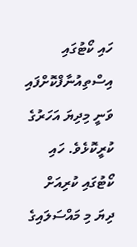ހައި ކޯޓުގައި އިސްތިއުނާފްކޮށްފައި ވަނީ މިދިޔަ އަހަރުގެ ކުރީކޮޅެވެ. ހައި ކޯޓުގައި ކުރިއަށް ދިޔަ މި މައްސަލައިގެ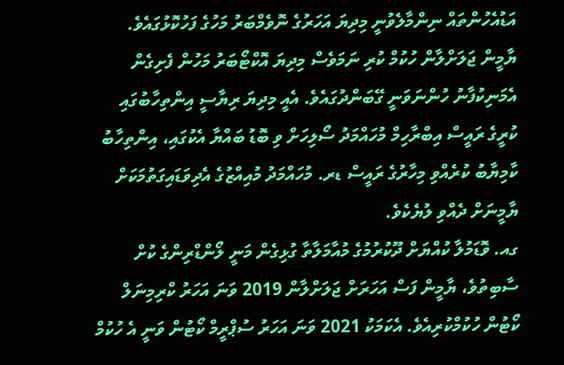އަޑުއެހުންތައް ނިންމާލެވުނީ މިދިޔަ އަހަރުގެ ނޮވެމްބަރު މަހުގެ ފަހުކޮޅުގައެވެ.
ޔާމީން ޖަލަށްލާން ހުކުމް ކުރި ނަމަވެސް މިދިޔަ އޮކްޓޯބަރު މަހުން ފެށިގެން އެމަނިކުފާނު ހުންނަވަނީ ގޭބަންދުގައެވެ. އެއީ މިދިޔަ ރިޔާސީ އިންތިހާބުގައި ކުރީގެ ރައީސް އިބްރާހިމް މުހައްމަދު ސޯލިހަށް ވި ބޮޑު ބައްޔާ އެކުގައި، އިންތިހާބު ކާމިޔާބު ކުރެއްވި މިހާރުގެ ރައީސް ޑރ. މުހައްމަދު މުއިއްޒުގެ އެދިވަޑައިގަތުމަކަށް ޔާމީނަށް ދެއްވި ލުޔެކެވެ.
ގއ. ވޮޑަމުލާ ކުއްޔަށް ދޫކުރުމުގެ މުއާމަލާތާ ގުޅިގެން މަނީ ލޯންޑްރިންގެ ކުށް ސާބިތުވެ، ޔާމީން ފަސް އަހަރަށް ޖަލަށްލާން 2019 ވަނަ އަހަރު ކްރިމިނަލް ކޯޓުން ހުކުމްކުރިއެވެ. އެކަމަކު 2021 ވަނަ އަހަރު ސުޕްރީމް ކޯޓުން ވަނީ އެ ހުކުމް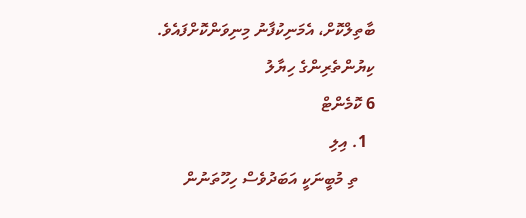ބާތިލްކޮށް، އެމަނިކުފާނު މިނިވަންކޮށްފައެވެ.
ކިޔުންތެރިންގެ ހިޔާލު
6 ކޮމެންޓް
  1. އިލި
    ތި މުބީނަކީ އަބަދުވެސް ހިހޫތަނުން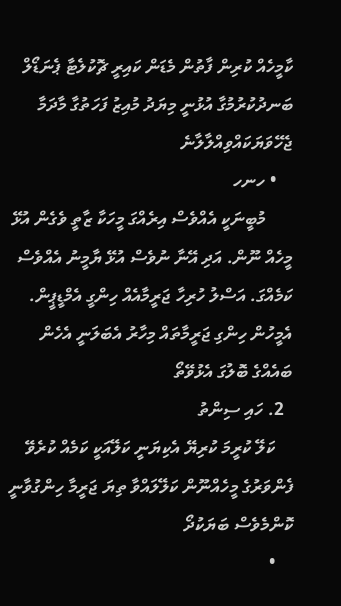ކާމީހެއް ކުރިން ފާތުން މެޑަން ކައިރީ ޗޮކުލެޓާ ޕެނަޑޯލް ބަނދުކުރުމުގާ އުޅުނީ މިޔަދު މުއިޒު ފަހަތުގާ މާދަމާ ޖެހޭވަޔަކައްވިއްލާލާނެ
    • ހނހ
      މުބީނަކީ އެއްވެސް އިރެއްގަ މީހަކާ ޒާތީ ވެގެން އުޅޭ މީހެއް ނޫން. އަދި އޭނާ ނުވެސް އުޅޭ ޔާމީނު އެއްވެސް ކަމެއްގަ. އަސްލު ހުރިހާ ޖަރީމާއެއް ހިންގީ އެމްޑީޕީން. އެމީހުން ހިންގި ޖަރީމާތައް މިހާރު އެބަލަނީ އެހެން ބައެއްގެ ބޮލުގަ އެޅުވޭތޯ
  2. ހައި ސިންތު
    ކަލޭ ކުރީމަ ކުރިޔޭ އެކިޔަނީ ކަލޭއަކީ ކަމެއް ކުރެވޭ ފެންވަރުގެ މީހެއްނޫން ކަލޭލައްވާ ތިޔަ ޖަރީމާ ހިންގުވާނީ ކޮންމެވެސް ބަޔަކުދޯ
    •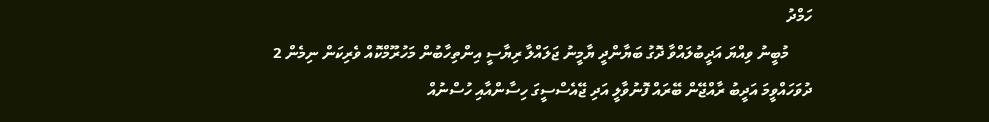ހަމްދު
      މުބީނު ވިއްޔަ އަދީބުލައްވާ ދޮގު ބަޔާންދީ ޔާމީނު ޖަލައްލާ ރިޔާސީ އިންތިހާބުން މަހުރޫމްކޮއް ވެރިކަން ނިމެން 2 ދުވަހައްވީމަ އަދީބު ރާއްޖޭން ބޭރައް ފޮނުވާލީ އަދި ޖޭއެސްސީގަ ހިސާންއާއި ހުސްނުއް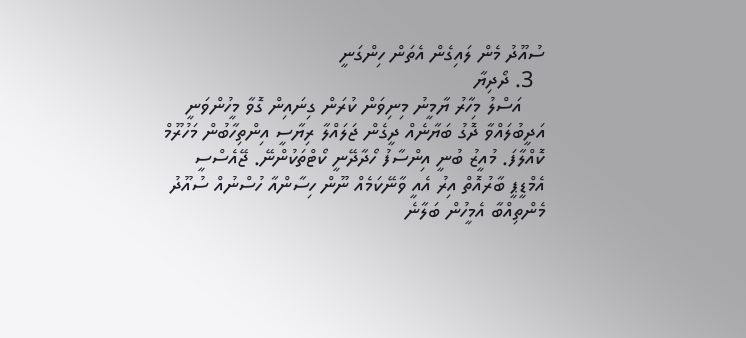ސުއޫދު މެން ލައިގެން އެތަން ހިންގަނީ
  3. ދޯދިޔާ
    އަސްލު މިހާރު ޔާމީނު މިނިވަން ކުރަން ގިނައިން ގޮވާ މީހުންވަނީ އަދީބުލައްވާ ދޮގު ބަޔާނެއް ދީގެން ޖަލައްލާ ރިޔާސީ އިންތިހާބުން މަހުރޫމް ކޮއްލާފަ. މުއީޒު ބުނީ އިންސާފު ހޯދާދޭނީ ކޯޓްތަކުންނޭ. ޖޭއެސްސީ އެމްޑީޕީ ބާރުއޮތް އިރު އެއީ ވާނޭކަމެއް ނޫން ހިސާންއާ ހުސްނުއް ސުއޫދު މެންތިއްބާ އެމީހުން ބަލާނެ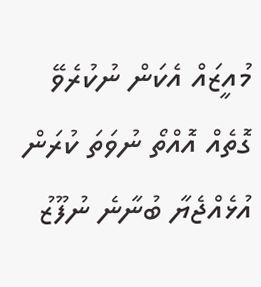މުއީޒައް އެކަން ނުކުރެވޭ ގޮތެއް އޮއްތޯ ނުވަތަ ކުރަން އުޅެއްޖެޔާ ބުނާނެ ނުފޫޒު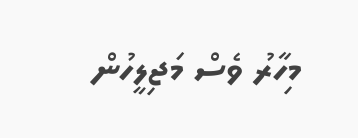މިހާރު ވެސް މަޖިލީހުން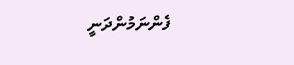ފެންނަމުންދަނީ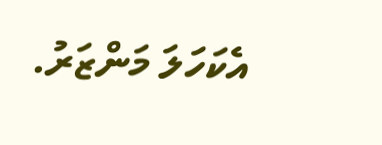އެކަހަލަ މަންޒަރު.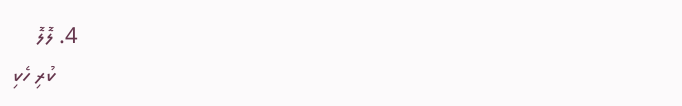4. ލޮލޮ
    ކުރި ހެކި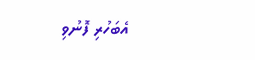އެބަހުރި ފޮނުވި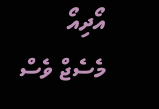އޯދިއޯ މެސެޖް ވެސް